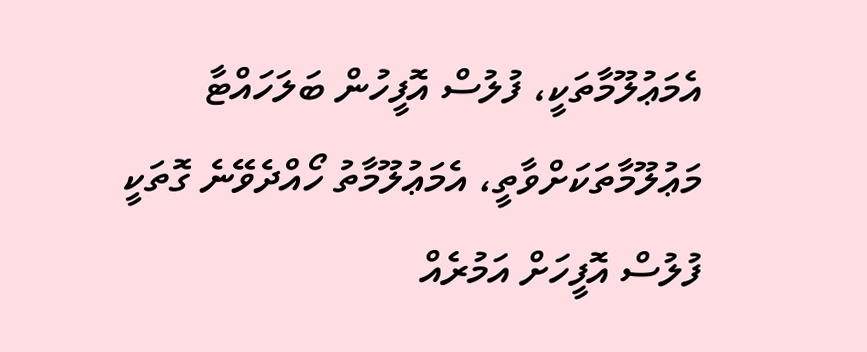އެމަޢުލޫމާތަކީ، ފުލުސް އޮފީހުން ބަލަހައްޓާ މަޢުލޫމާތަކަށްވާތީ، އެމަޢުލޫމާތު ހޯއްދެވޭނެ ގޮތަކީ ފުލުސް އޮފީހަށް އަމުރެއް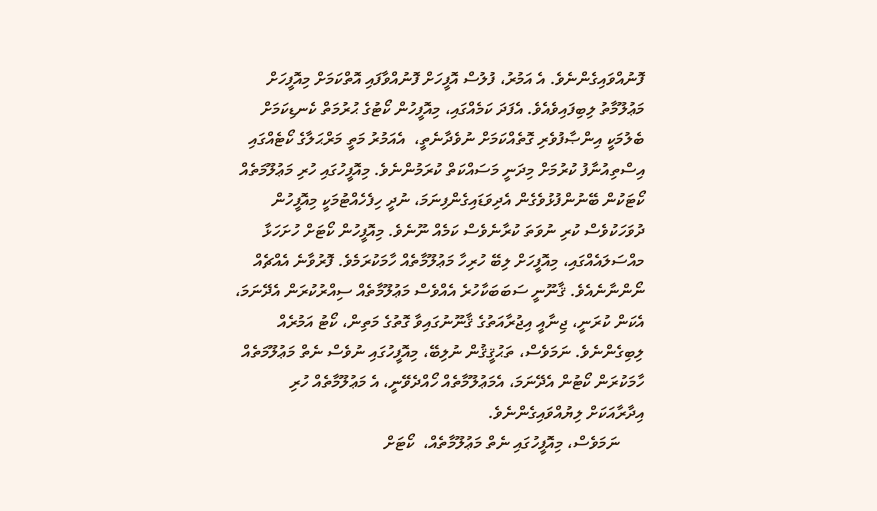ފޮނުއްވައިގެންނެވެ. އެ އަމުރު، ފުލުސް އޮފީހަށް ފޮނުއްވާފައި އޮތްކަމަށް މިއޮފީހަށް މަޢުލޫމާތު ލިބިފައިވެއެވެ. އެފަދަ ކަމެއްގައި، މިއޮފީހުން ކޯޓުގެ ޙުރުމަތް ކެނޑިކަމަށް ބެލުމަކީ އިންޞާފުވެރި ގޮތެއްކަމަށް ނުވެދާނެތީ،  އެއަމުރު މަތީ މަރްޙަލާގެ ކޯޓެއްގައި އިސްތިއުނާފު ކުރުމަށް މިދަނީ މަސައްކަތް ކުރަމުންނެވެ. މިއޮފީހުގައި ހުރި މަޢުލޫމަތެއް ކޯޓަކުން ބޭނުންފުޅުވެގެން އެދިވަޑައިގެންފިނަމަ، ނުދީ ހިފެހެއްޓުމަކީ މިއޮފީހުން ދުވަހަކުވެސް ކުރި ނުވަތަ ކުރާނެވެސް ކަމެއް ނޫނެވެ. މިއޮފީހުން ކޯޓަށް ހުށަހަޅާ މއްސަލައެއްގައި، މިއޮފީހަށް ލިބޭ ހުރިހާ މަޢުލޫމާތެއް ހާމަކުރަމެވެ. ފޮރުވާނެ އެއްޗެއް ނޯންނާނެއެވެ. ޤާނޫނީ ސަބަބަކާހުރެ އެއްވެސް މަޢުލޫމާތެއް ސިއްރުކުރަން އެދޭނަމަ، އެކަން ކުރަނީ، ޖިނާއީ އިޖުރާއަތުގެ ޤާނޫނުގައިވާ ގޮތުގެ މަތިން، ކޯޓު އަމުރެއް ލިބިގެންނެވެ. ނަމަވެސް، ތަޙުޤީޤުން ނުލިބޭ، މިއޮފީހުގައި ނުވެސް ނެތް މަޢުލޫމަތެއް ހާމަކުރަން ކޯޓުން އެދޭނަމަ، އެމަޢުލޫމާތެއް ހޯއްދެވޭނީ، އެ މަޢުލޫމާތެއް ހުރި އިދާރާއަކަށް ލިޔުއްވައިގެންނެވެ.
      ނަމަވެސް، މިއޮފީހުގައި ނެތް މަޢުލޫމާތެއް،  ކޯޓަށް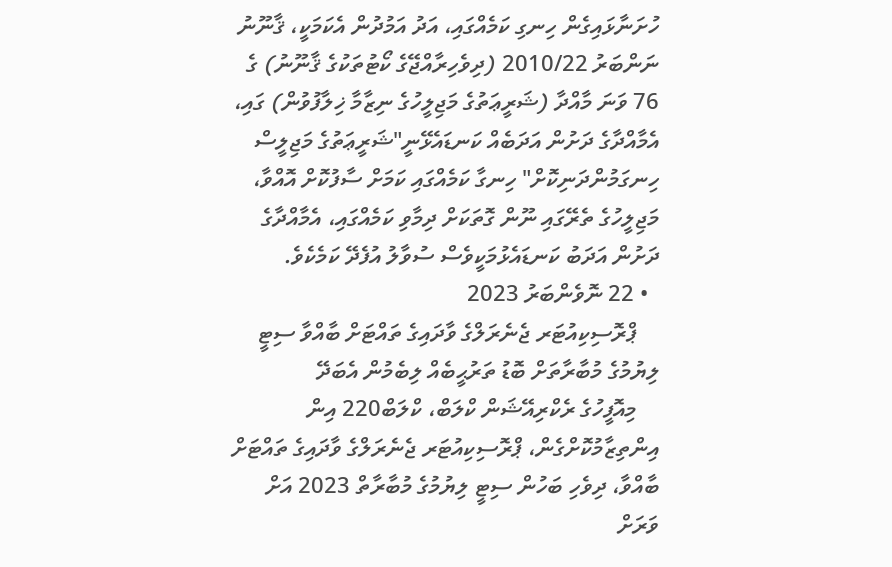ހުށަނާޅައިގެން ހިނގި ކަމެއްގައި، އަދު އަމުދުން އެކަމަކީ، ޤާނޫނު ނަންބަރު 2010/22 (ދިވެހިރާއްޖޭގެ ކޯޓުތަކުގެ ޤާނޫނު) ގެ 76 ވަނަ މާއްދާ (ޝަރީޢަތުގެ މަޖިލީހުގެ ނިޒާމާ ޚިލާފުވުން) ގައި، އެމާއްދާގެ ދަށުން އަދަބެއް ކަނޑައެޅޭނީ"ޝަރީޢަތުގެ މަޖިލީސް ހިނގަމުންދަނިކޮށް" ހިނގާ ކަމެއްގައި ކަމަށް ސާފުކޮށް އޮއްވާ، މަޖިލީހުގެ ތެރޭގައި ނޫން ގޮތަކަށް ދިމާވި ކަމެއްގައި، އެމާއްދާގެ ދަށުން އަދަބު ކަނޑައެޅުމަކީވެސް ސުވާލު އުފެދޭ ކަމެކެވެ.
  • 22 ނޮވެންބަރު 2023
    ޕްރޮސިކިއުޓަރ ޖެނެރަލްގެ ވާދައިގެ ތައްޓަށް ބާއްވާ ސިޓީ ލިޔުމުގެ މުބާރާތަށް ބޮޑު ތަރުޙީބެއް ލިބެމުން އެބަދޭ
    މިއޮފީހުގެ ރެކްރިއޭޝަން ކްލަބް، ކްލަބް220 އިން އިންތިޒާމުކޮށްގެން، ޕްރޮސިކިއުޓަރ ޖެނެރަލްގެ ވާދައިގެ ތައްޓަށް ބާއްވާ، ދިވެހި ބަހުން ސިޓީ ލިޔުމުގެ މުބާރާތް 2023 އަށް ވަރަށް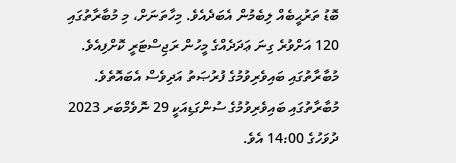ބޮޑު ތަރުޙީބެއް ލިބެމުން އެބަދެއެވެ. މިހާތަނަށް، މި މުބާރާތުގައި 120 އަށްވުރެ ގިނަ ޢަދަދެއްގެ މީހުން ރަޖިސްޓަރީ ކޮށްފިއެވެ.   މުބާރާތުގައި ބައިވެރިވުމުގެ ފުރުޞަތު އަދިވެސް އެބައޮތެވެ. މުބާރާތުގައި ބައިވެރިވުމުގެ ސުންގަޑިއަކީ 29 ނޮވެމްބަރ 2023 ދުވަހުގެ 14:00 އެވެ.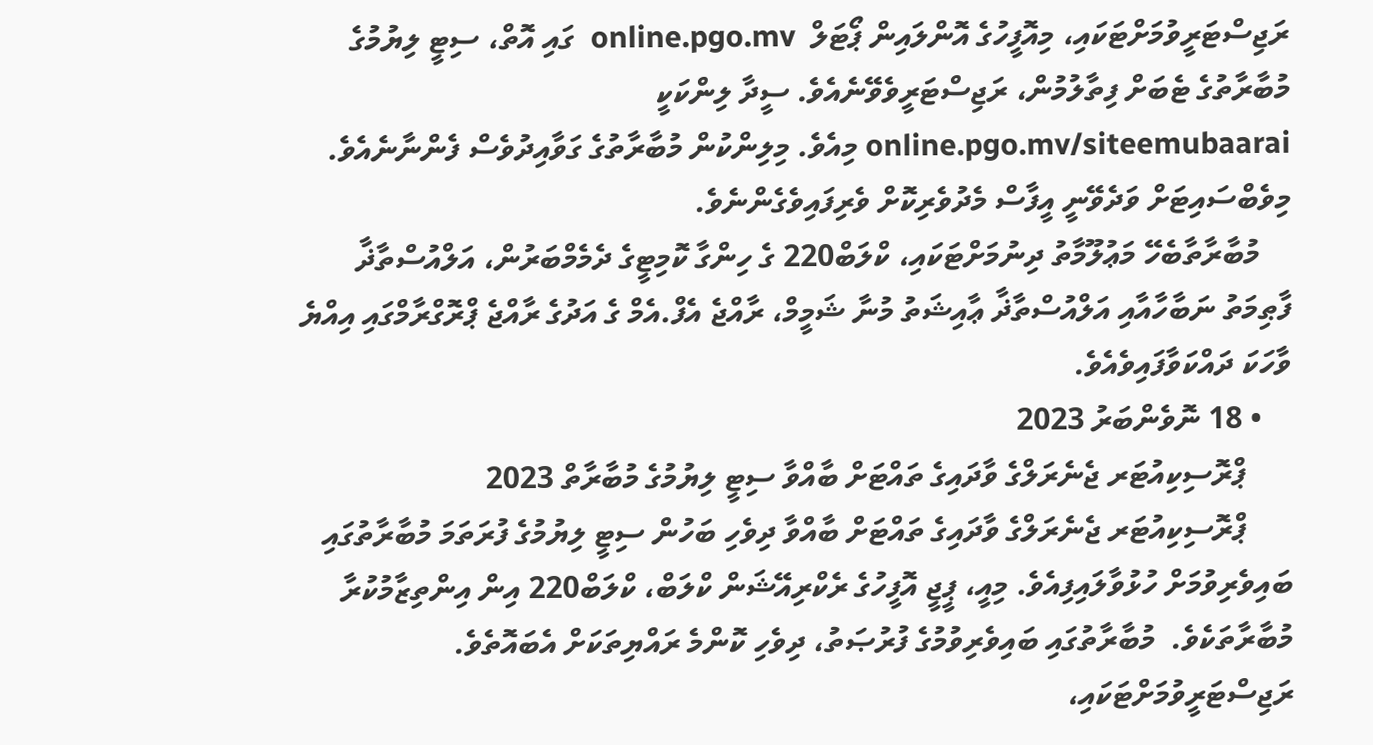ރަޖިސްޓަރީވުމަށްޓަކައި، މިއޮފީހުގެ އޮންލައިން ޕޯޓަލް  online.pgo.mv  ގައި އޮތް، ސިޓީ ލިޔުމުގެ މުބާރާތުގެ ޓެބަށް ފިތާލުމުން، ރަޖިސްޓަރީވެވޭނެއެވެ. ސީދާ ލިންކަކީ online.pgo.mv/siteemubaarai މިއެވެ. މިލިންކުން މުބާރާތުގެ ގަވާއިދުވެސް ފެންނާނެއެވެ. މިވެބްސައިޓަށް ވަދެވޭނީ އީފާސް މެދުވެރިކޮށް ވެރިފައިވެގެންނެވެ.
    މުބާރާތާބެހޭ މަޢުލޫމާތު ދިނުމަށްޓަކައި، ކްލަބް220 ގެ ހިންގާ ކޮމިޓީގެ ދެމެމްބަރުން، އަލްއުސްތާޛާ ފާޠިމަތު ނަބާހާއާއި އަލްއުސްތާޛާ ޢާއިޝަތު މުނާ ޝަމީމް، ރާއްޖެ އެފް.އެމް ގެ އަދުގެ ރާއްޖެ ޕްރޮގްރާމްގައި އިއްޔެ ވާހަކަ ދައްކަވާފައިވެއެވެ.
    • 18 ނޮވެންބަރު 2023
      ޕްރޮސިކިއުޓަރ ޖެނެރަލްގެ ވާދައިގެ ތައްޓަށް ބާއްވާ ސިޓީ ލިޔުމުގެ މުބާރާތް 2023
      ޕްރޮސިކިއުޓަރ ޖެނެރަލްގެ ވާދައިގެ ތައްޓަށް ބާއްވާ ދިވެހި ބަހުން ސިޓީ ލިޔުމުގެ ފުރަތަމަ މުބާރާތުގައި ބައިވެރިވުމަށް ހުޅުވާލައިފިއެވެ. މިއީ، ޕީޖީ އޮފީހުގެ ރެކްރިއޭޝަން ކްލަބް، ކްލަބް220 އިން އިންތިޒާމުކުރާ މުބާރާތަކެވެ.  މުބާރާތުގައި ބައިވެރިވުމުގެ ފުރުޞަތު، ދިވެހި ކޮންމެ ރައްޔިތަކަށް އެބައޮތެވެ. ރަޖިސްޓަރީވުމަށްޓަކައި،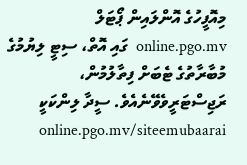މިއޮފީހުގެ އޮންލައިން ޕޯޓަލް  online.pgo.mv  ގައި އޮތް، ސިޓީ ލިޔުމުގެ މުބާރާތުގެ ޓެބަށް ފިތާލުމުން، ރަޖިސްޓަރީވެވޭނެއެވެ. ސީދާ ލިންކަކީ online.pgo.mv/siteemubaarai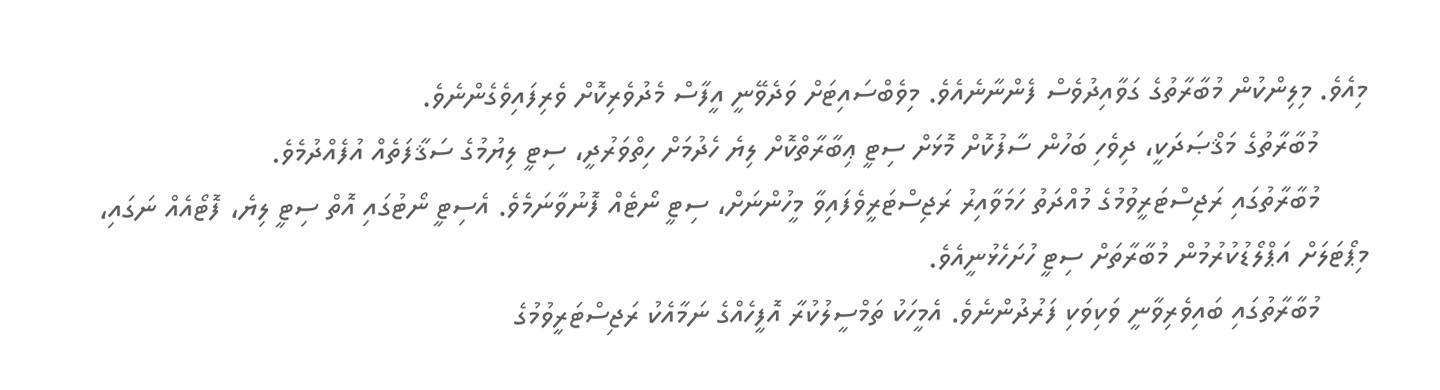މިއެވެ. މިލިންކުން މުބާރާތުގެ ގަވާއިދުވެސް ފެންނާނެއެވެ. މިވެބްސައިޓަށް ވަދެވޭނީ އީފާސް މެދުވެރިކޮށް ވެރިފައިވެގެންނެވެ.
      މުބާރާތުގެ މަޤްޞަދަކީ، ދިވެހި ބަހުން ސާފުކޮށް މޮޅަށް ސިޓީ ޢިބާރާތްކޮށް ލިޔެ ހެދުމަށް ހިތްވަރުދީ، ސިޓީ ލިޔުމުގެ ސަޤާފަތެއް އުފެއްދުމެވެ.
      މުބާރާތުގައި ރަޖިސްޓަރީވުމުގެ މުއްދަތު ހަމަވާއިރު ރަޖިސްޓަރީވެފައިވާ މީހުންނަށް، ސިޓީ ނޯޓެއް ފޮނުވާނަމެވެ. އެސިޓީ ނޯޓުގައި އޮތް ސިޓީ ލިޔެ، ފޮޓޯއެއް ނަގައި، މިޕޯޓަލަށް އަޕްލޯޑުކުރުމުން މުބާރާތަށް ސިޓީ ހުށަހެޅުނީއެވެ.
      މުބާރާތުގައި ބައިވެރިވާނީ ވަކިވަކި ފަރުދުންނެވެ. އެމީހަކު ތަމްސީލުކުރާ އޮފީހެއްގެ ނަމާއެކު ރަޖިސްޓަރީވުމުގެ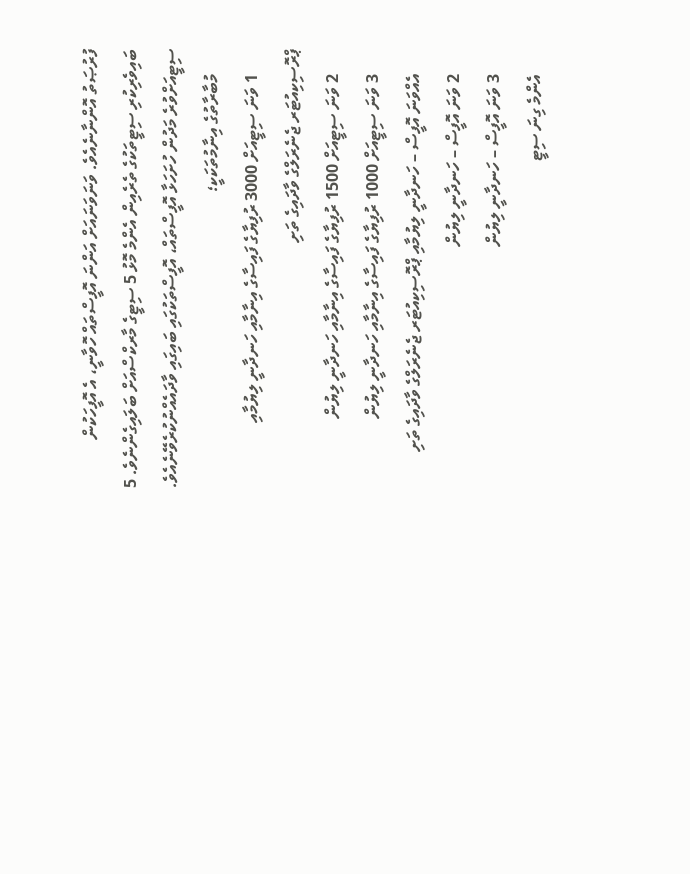ފުރުޞަތު އޮންނާނެއެވެ. ވަނަވަނައަށް އަންނަ އޮފީސްތައް ހޮވާނީ، އެ އޮފީހަކުން ބައިވެރިކުރި ސިޓީތަކުގެ ތެރެއިން އެންމެ މޮޅު 5 ސިޓީގެ މާރކްސްއަށް ބަލައިގެންނެވެ. 5 ސިޓީއަށްވުރެ މަދުން ހުށަހަޅާ އޮފީސްތައް، އޮފީސްތަކުގައި ބައިގައި ވާދައެއްނުކުރެވޭނެއެވެ.
      މުބާރާތުގެ އިނާމުތަކަކީ؛
      1 ވަނަ ސިޓީއަށް 3000 ރުފިޔާގެ ފައިސާގެ އިނާމާއި ހަނދާނީ ލިޔުމާއި ޕްރޮސިކިއުޓަރ ޖެނެރަލްގެ ވާދައިގެ ތަށި
      2 ވަނަ ސިޓީއަށް 1500 ރުފިޔާގެ ފައިސާގެ އިނާމާއި ހަނދާނީ ލިޔުން
      3 ވަނަ ސިޓީއަށް 1000 ރުފިޔާގެ ފައިސާގެ އިނާމާއި ހަނދާނީ ލިޔުން
      އެއްވަނަ އޮފީސް – ހަނދާނީ ލިޔުމާއި ޕްރޮސިކިއުޓަރ ޖެނެރަލްގެ ވާދައިގެ ތަށި
      2 ވަނަ އޮފީސް – ހަނދާނީ ލިޔުން
      3 ވަނަ އޮފީސް – ހަނދާނީ ލިޔުން
      އެންމެ ގިނަ ސިޓީ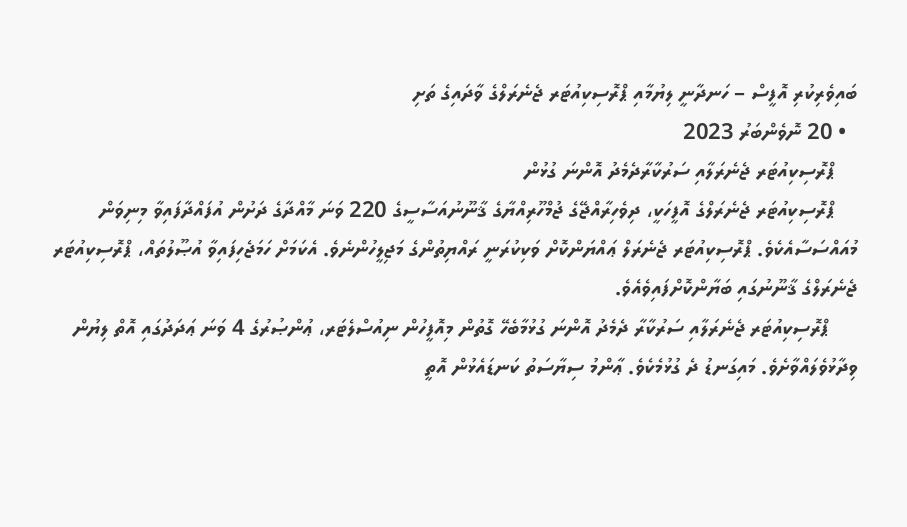ބައިވެރިކުރި އޮފީސް – ހަނދާނީ ލިޔުމާއި ޕްރޮސިކިއުޓަރ ޖެނެރަލްގެ ވާދައިގެ ތަށި
  • 20 ނޮވެންބަރު 2023
    ޕްރޮސިކިއުޓަރ ޖެނެރަލާއި ސަރުކާރާދެމެދު އޮންނަ ގުޅުން
    ޕްރޮސިކިއުޓަރ ޖެނެރަލްގެ އޮފީހަކީ، ދިވެހިރާއްޖޭގެ ޖުމްހޫރިއްޔާގެ ޤާނޫނުއަސާސީގެ 220 ވަނަ މާއްދާގެ ދަށުން އުފައްދާފައިވާ މިނިވަން މުއައްސަސާއެކެވެ. ޕްރޮސިކިއުޓަރ ޖެނެރަލް ޢައްޔަންކޮށް ވަކިކުރަނީ ރައްޔިތުންގެ މަޖިލީހުންނެވެ. އެކަމަށް ހަމަޖެހިފައިވާ އުޞޫލުތައް، ޕްރޮސިކިއުޓަރ ޖެނެރަލްގެ ޤާނޫނުގައި ބަޔާންކޮށްފައިވެއެވެ.
     ޕްރޮސިކިއުޓަރ ޖެނެރަލާއި ސަރުކާރާ ދެމެދު އޮންނަ ގުޅުމާބެހޭ ގޮތުން މިއޮފީހުން ނިއުސްލެޓަރ، ޢުންޞުރުގެ 4 ވަނަ ޢަދަދުގައި އޮތް ލިޔުން ވިދާޅުވެލައްވާށެވެ. މައިގަނޑު ދެ ގުޅުމެކެވެ. ޢާންމު ސިޔާސަތު ކަނޑައެޅުން އޮތީ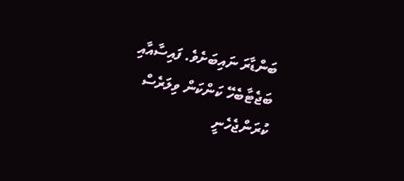ބަންޑާރަ ނައިބަށެވެ. ފައިސާއާއި ބަޖެޓާބެހޭ ކަންކަން ވިލަރެސް ކުރަންޖެހެނީ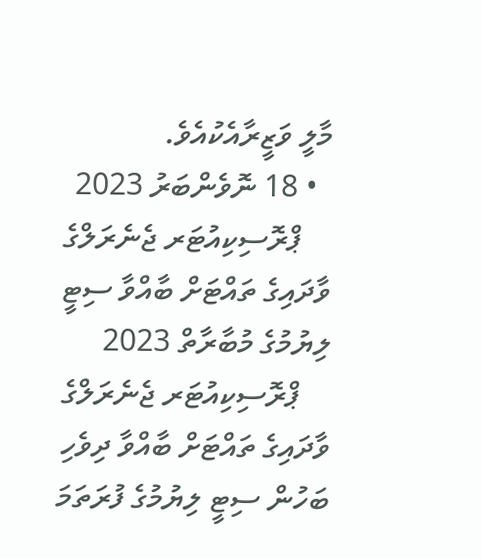މާލީ ވަޒީރާއެކުއެވެ.
  • 18 ނޮވެންބަރު 2023
    ޕްރޮސިކިއުޓަރ ޖެނެރަލްގެ ވާދައިގެ ތައްޓަށް ބާއްވާ ސިޓީ ލިޔުމުގެ މުބާރާތް 2023
    ޕްރޮސިކިއުޓަރ ޖެނެރަލްގެ ވާދައިގެ ތައްޓަށް ބާއްވާ ދިވެހި ބަހުން ސިޓީ ލިޔުމުގެ ފުރަތަމަ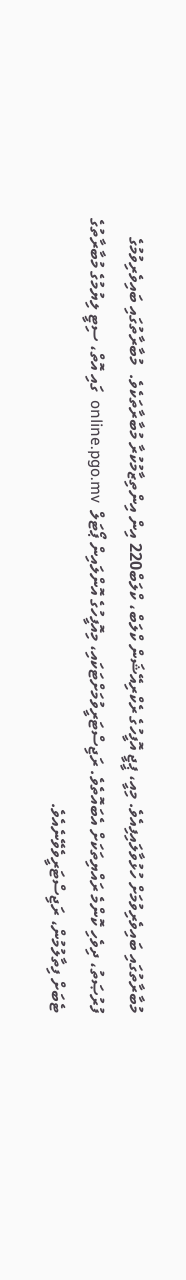މުބާރާތުގައި ބައިވެރިވުމަށް ހުޅުވާލައިފިއެވެ. މިއީ، ޕީޖީ އޮފީހުގެ ރެކްރިއޭޝަން ކްލަބް، ކްލަބް220 އިން އިންތިޒާމުކުރާ މުބާރާތަކެވެ.  މުބާރާތުގައި ބައިވެރިވުމުގެ ފުރުޞަތު، ދިވެހި ކޮންމެ ރައްޔިތަކަށް އެބައޮތެވެ. ރަޖިސްޓަރީވުމަށްޓަކައި، މިއޮފީހުގެ އޮންލައިން ޕޯޓަލް  online.pgo.mv  ގައި އޮތް، ސިޓީ ލިޔުމުގެ މުބާރާތުގެ ޓެބަށް ފިތާލުމުން، ރަޖިސްޓަރީވެވޭނެއެވެ.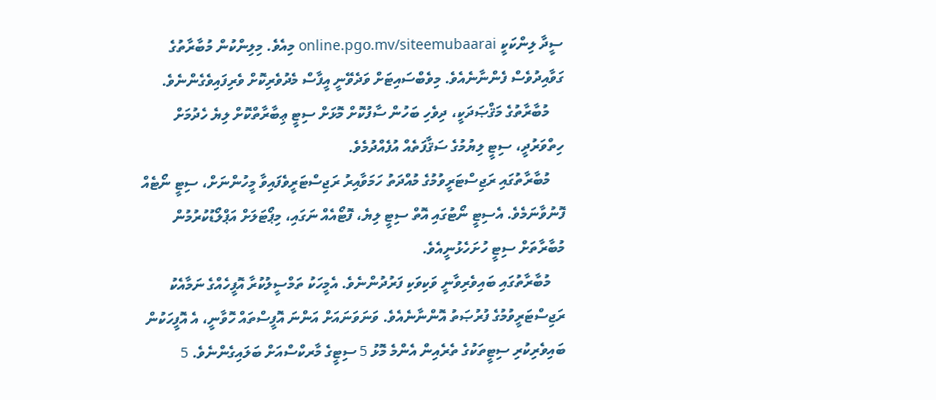ސީދާ ލިންކަކީ online.pgo.mv/siteemubaarai މިއެވެ. މިލިންކުން މުބާރާތުގެ ގަވާއިދުވެސް ފެންނާނެއެވެ. މިވެބްސައިޓަށް ވަދެވޭނީ އީފާސް މެދުވެރިކޮށް ވެރިފައިވެގެންނެވެ.
    މުބާރާތުގެ މަޤްޞަދަކީ، ދިވެހި ބަހުން ސާފުކޮށް މޮޅަށް ސިޓީ ޢިބާރާތްކޮށް ލިޔެ ހެދުމަށް ހިތްވަރުދީ، ސިޓީ ލިޔުމުގެ ސަޤާފަތެއް އުފެއްދުމެވެ.
    މުބާރާތުގައި ރަޖިސްޓަރީވުމުގެ މުއްދަތު ހަމަވާއިރު ރަޖިސްޓަރީވެފައިވާ މީހުންނަށް، ސިޓީ ނޯޓެއް ފޮނުވާނަމެވެ. އެސިޓީ ނޯޓުގައި އޮތް ސިޓީ ލިޔެ، ފޮޓޯއެއް ނަގައި، މިޕޯޓަލަށް އަޕްލޯޑުކުރުމުން މުބާރާތަށް ސިޓީ ހުށަހެޅުނީއެވެ.
    މުބާރާތުގައި ބައިވެރިވާނީ ވަކިވަކި ފަރުދުންނެވެ. އެމީހަކު ތަމްސީލުކުރާ އޮފީހެއްގެ ނަމާއެކު ރަޖިސްޓަރީވުމުގެ ފުރުޞަތު އޮންނާނެއެވެ. ވަނަވަނައަށް އަންނަ އޮފީސްތައް ހޮވާނީ، އެ އޮފީހަކުން ބައިވެރިކުރި ސިޓީތަކުގެ ތެރެއިން އެންމެ މޮޅު 5 ސިޓީގެ މާރކްސްއަށް ބަލައިގެންނެވެ. 5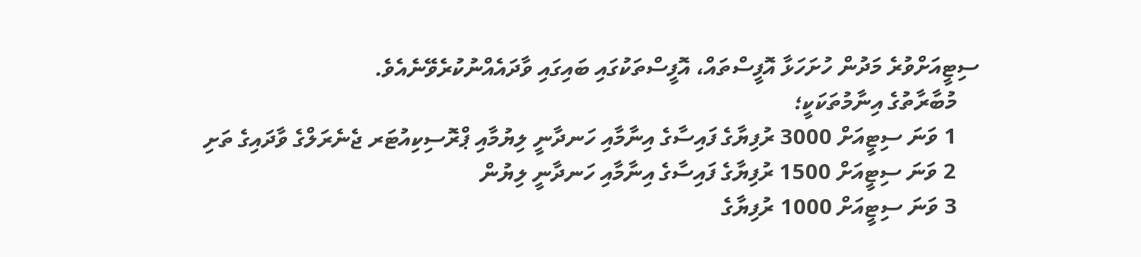ސިޓީއަށްވުރެ މަދުން ހުށަހަޅާ އޮފީސްތައް، އޮފީސްތަކުގައި ބައިގައި ވާދައެއްނުކުރެވޭނެއެވެ.
    މުބާރާތުގެ އިނާމުތަކަކީ؛
    1 ވަނަ ސިޓީއަށް 3000 ރުފިޔާގެ ފައިސާގެ އިނާމާއި ހަނދާނީ ލިޔުމާއި ޕްރޮސިކިއުޓަރ ޖެނެރަލްގެ ވާދައިގެ ތަށި
    2 ވަނަ ސިޓީއަށް 1500 ރުފިޔާގެ ފައިސާގެ އިނާމާއި ހަނދާނީ ލިޔުން
    3 ވަނަ ސިޓީއަށް 1000 ރުފިޔާގެ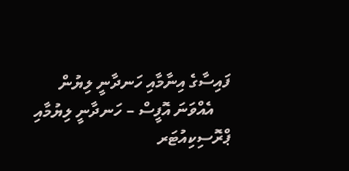ފައިސާގެ އިނާމާއި ހަނދާނީ ލިޔުން
    އެއްވަނަ އޮފީސް – ހަނދާނީ ލިޔުމާއި ޕްރޮސިކިއުޓަރ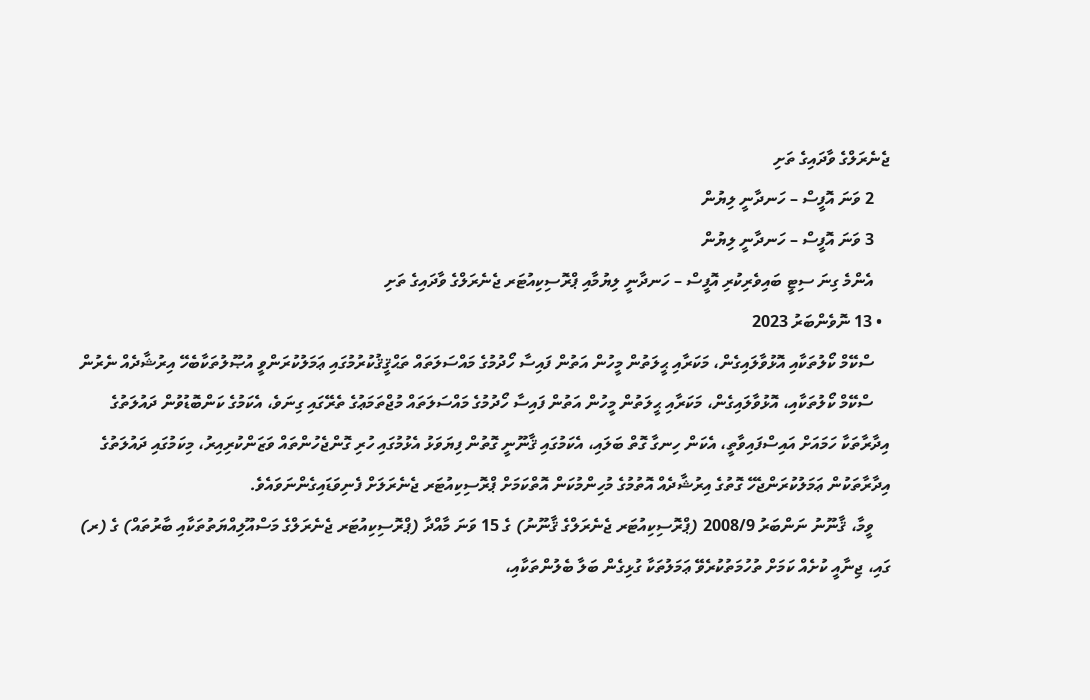ޖެނެރަލްގެ ވާދައިގެ ތަށި
    2 ވަނަ އޮފީސް – ހަނދާނީ ލިޔުން
    3 ވަނަ އޮފީސް – ހަނދާނީ ލިޔުން
    އެންމެ ގިނަ ސިޓީ ބައިވެރިކުރި އޮފީސް – ހަނދާނީ ލިޔުމާއި ޕްރޮސިކިއުޓަރ ޖެނެރަލްގެ ވާދައިގެ ތަށި
  • 13 ނޮވެންބަރު 2023
    ސްކޭމް ކޯލުތަކާއި އޮޅުވާލައިގެން، މަކަރާއި ޙީލަތުން މީހުން އަތުން ފައިސާ ހޯދުމުގެ މައްސަލަތައް ތަޙްޤީޤުކުރުމުގައި ޢަމަލުކުރަންވީ އުޞޫލުތަކާބެހޭ އިރުޝާދެއް ނެރުން
    ސްކޭމް ކޯލުތަކާއި، އޮޅުވާލައިގެން، މަކަރާއި ޙީލަތުން މީހުން އަތުން ފައިސާ ހޯދުމުގެ މައްސަލަތައް މުޖްތަމަޢުގެ ތެރޭގައި ގިނަވެ، އެކަމުގެ ކަންބޮޑުވުން ދައުލަތުގެ އިދާރާތަކާ ހަމައަށް އައިސްފައިވާތީ، އެކަން ހިނގާ ގޮތް ބަލައި، އެކަމުގައި ޤާނޫނީ ގޮތުން ފިޔަވަޅު އެޅުމުގައި ހުރި ގޮންޖެހުންތައް ވަޒަންކުރިއިރު، މިކަމުގައި ދައުލަތުގެ އިދާރާތަކުން ޢަމަލުކުރަންޖެހޭ ގޮތުގެ އިރުޝާދެއް އޮތުމުގެ މުހިންމުކަން އޮތްކަމަށް ޕްރޮސިކިއުޓަރ ޖެނެރަލަށް ފެނިވަޑައިގެންނަވައެވެ.
    ވީމާ، ޤާނޫނު ނަންބަރު 2008/9 (ޕްރޮސިކިއުޓަރ ޖެނެރަލްގެ ޤާނޫނު) ގެ 15 ވަނަ މާއްދާ (ޕްރޮސިކިއުޓަރ ޖެނެރަލްގެ މަސްއޫލިއްޔަތުތަކާއި ބާރުތައް) ގެ (ރ) ގައި، ޖިނާއީ ކުށެއް ކަމަށް ތުހުމަތުކުރެވޭ ޢަމަލުތަކާ ގުޅިގެން ބަލާ ބެލުންތަކާއި،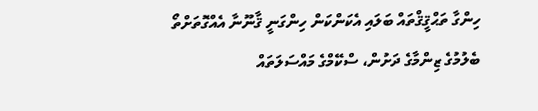ހިންގާ ތަޙްޤީޤްތައް ބަލައި އެކަންކަން ހިންގަނީ ޤާނޫނާ އެއްގޮތަށްތޯ ބެލުމުގެ ޒިންމާގެ ދަށުން، ސްކޭމްގެ މައްސަލަތައް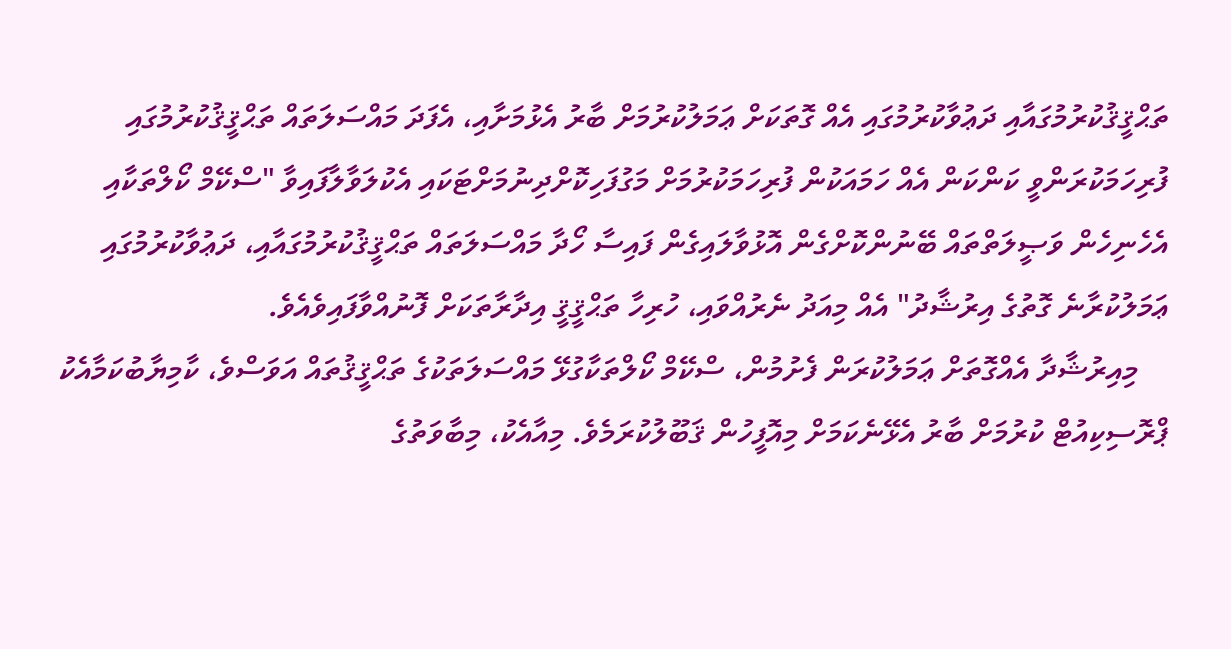ތަޙްޤީޤުކުރުމުގައާއި ދަޢުވާކުރުމުގައި އެއް ގޮތަކަށް ޢަމަލުކުރުމަށް ބާރު އެޅުމަށާއި، އެފަދަ މައްސަލަތައް ތަޙްޤީޤުކުރުމުގައި ފުރިހަމަކުރަންވީ ކަންކަން އެއް ހަމައަކުން ފުރިހަމަކުރުމަށް މަގުފަހިކޮށްދިނުމަށްޓަކައި އެކުލަވާލާފައިވާ "ސްކޭމް ކޯލްތަކާއި އެހެނިހެން ވަޞީލަތްތައް ބޭނުންކޮށްގެން އޮޅުވާލައިގެން ފައިސާ ހޯދާ މައްސަލަތައް ތަޙްޤީޤުކުރުމުގައާއި، ދަޢުވާކުރުމުގައި ޢަމަލުކުރާނެ ގޮތުގެ އިރުޝާދު" އެއް މިއަދު ނެރުއްވައި، ހުރިހާ ތަޙްޤީޤީ އިދާރާތަކަށް ފޮނުއްވާފައިވެއެވެ.
    މިއިރުޝާދާ އެއްގޮތަށް ޢަމަލުކުރަން ފެށުމުން، ސްކޭމް ކޯލްތަކާގުޅޭ މައްސަލަތަކުގެ ތަޙްޤީޤުތައް އަވަސްވެ، ކާމިޔާބުކަމާއެކު ޕްރޮސިކިއުޓް ކުރުމަށް ބާރު އެޅޭނެކަމަށް މިއޮފީހުން ޤަބޫލުކުރަމެވެ. މިއާއެކު، މިބާވަތުގެ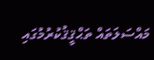މައްސަލަތައް ތަޙްޤީޤުކުރުމުގައި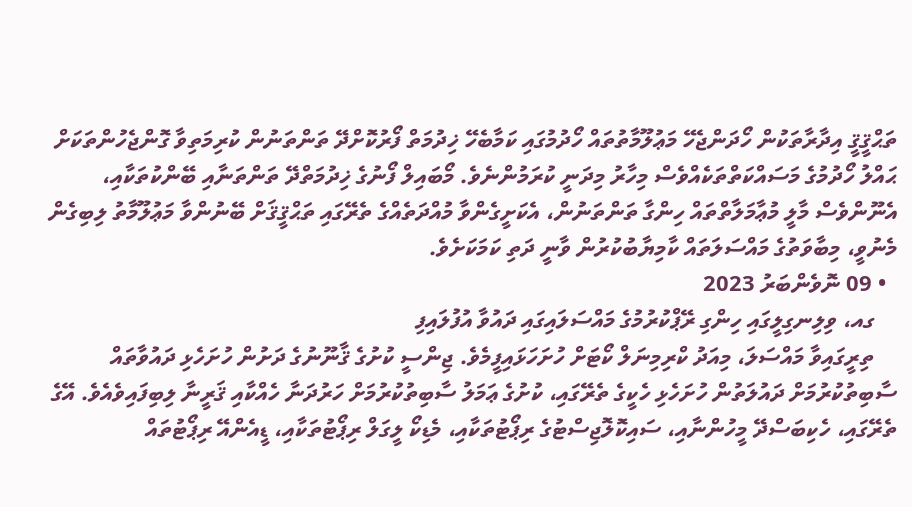ތަޙްޤީޤީ އިދާރާތަކުން ހޯދަންޖެހޭ މަޢުލޫމާތުތައް ހޯދުމުގައި ކަމާބެހޭ ޚިދުމަތް ފޯރުކޮށްދޭ ތަންތަނުން ކުރިމަތިވާ ގޮންޖެހުންތަކަށް ޙައްލު ހޯދުމުގެ މަސައްކަތްތަކެއްވެސް މިހާރު މިދަނީ ކުރަމުންނެވެ. މޯބައިލް ފޯނުގެ ޚިދުމަތްދޭ ތަންތަނާއި ބޭންކުތަކާއި، އެނޫންވެސް މާލީ މުޢާމަލާތްތައް ހިންގާ ތަންތަނުން، އެކަށީގެންވާ މުއްދަތެއްގެ ތެރޭގައި ތަޙްޤީޤަށް ބޭނުންވާ މަޢުލޫމާތު ލިބިގެން މެނުވީ، މިބާވަތުގެ މައްސަލަތައް ކާމިޔާބުކުރުން ވާނީ ދަތި ކަމަކަށެވެ.
  • 09 ނޮވެންބަރު 2023
    ގއ، ވިލިނގިލީގައި ހިންގި ރޭޕްކުރުމުގެ މައްސަލައިގައި ދައުވާ އުފުލައިފި
    ތިރީގައިވާ މައްސަލަ، މިއަދު ކްރިމިނަލް ކޯޓަށް ހުށަހަޅައިފީމެވެ. ޖިންސީ ކުށުގެ ޤާނޫނުގެ ދަށުން ހުށަހެޅި ދައުވާތައް ސާބިތުކުރުމަށް ދައުލަތުން ހުށަހެޅި ހެކީގެ ތެރޭގައި، ކުށުގެ ޢަމަލު ސާބިތުކުރުމަށް ހަރުދަނާ ހެއްކާއި ޤަރީނާ ލިބިފައިވެއެވެ. އޭގެ ތެރޭގައި، ހެކިބަސްދޭ މީހުންނާއި، ސައިކޮލޮޖިސްޓުގެ ރިޕޯޓުތަކާއި، މެޑިކޯ ލީގަލް ރިޕޯޓުތަކާއި، ޑީއެންއޭ ރިޕޯޓުތައް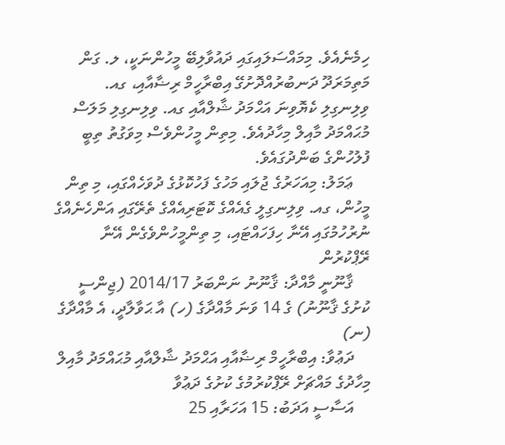ހިމެނެއެވެ. މިމައްސަލައިގައި ދައުވާލިބޭ މީހުންނަކީ، ލ. ގަން މަތިމަރަދޫ ދަނބުރުއްދޮށުގޭ އިބްރާހީމް ރިޟާއާއި، ގއ. ވިލިނގިލި ކެޔޮވިނަ އަޙްމަދު ޝާލްއާއި ގއ. ވިލިނގިލި މަލަސް މުޙައްމަދު މާއިލް މިހާދުއެވެ. މިތިން މީހުންވެސް މިވަގުތު ތިބީ ފުލުހުންގެ ބަންދުގައެވެ.
    ޢަމަލު: މިއަހަރުގެ ޖުލައި މަހުގެ ފަހުކޮޅުގެ ދުވަހެއްގައި، މި ތިން މީހުން، ގއ. ވިލިނގިލީ ގެއެއްގެ ކޮޓަރިއެއްގެ ތެރޭގައި އަންހެނެއްގެ ނުރުހުމުގައި އޭނާ ހިފަހައްޓައި، މި ތިންމީހުންވެގެން އޭނާ ރޭޕްކުރުން
    ޤާނޫނީ މާއްދާ: ޤާނޫނު ނަންބަރު 2014/17 (ޖިންސީ ކުށުގެ ޤާނޫނު) ގެ 14 ވަނަ މާއްދާގެ (ހ) އާ ޙަވާލާދީ، އެ މާއްދާގެ (ނ)
    ދަޢުވާ: އިބްރާހީމް ރިޟާއާއި އަޙްމަދު ޝާލްއާއި މުޙައްމަދު މާއިލް މިހާދުގެ މައްޗަށް ރޭޕްކުރުމުގެ ކުށުގެ ދަޢުވާ
    އަސާސީ އަދަބު: 15 އަހަރާއި 25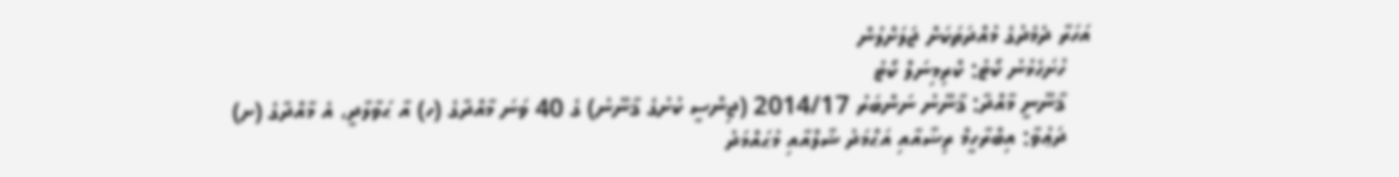އަހަރާ ދެމެދުގެ މުއްދަތަކަށް ޖަލަށްލުން
    ހުށަހެޅުނު ކޯޓު: ކްރިމިނަލް ކޯޓު
    ޤާނޫނީ މާއްދާ: ޤާނޫނު ނަންބަރު 2014/17 (ޖިންސީ ކުށުގެ ޤާނޫނު) ގެ 40 ވަނަ މާއްދާގެ (ހ) އާ ޙަވާލާދީ، އެ މާއްދާގެ (ށ)
    ދަޢުވާ: އިބްރާހީމް ރިޟާއާއި އަޙްމަދު ޝާލްއާއި މުޙައްމަދު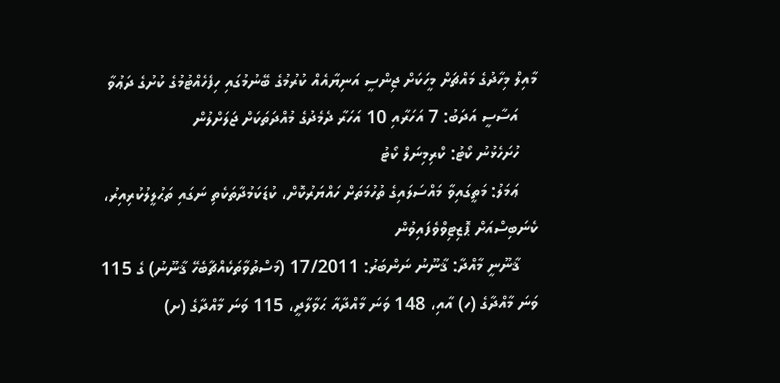މާއިލް މިހާދުގެ މައްޗަށް މީހަކަށް ޖިންސީ އަނިޔާއެއް ކުރުމުގެ ބޭނުމުގައި ހިފެހެއްޓުމުގެ ކުށުގެ ދަޢުވާ
    އަސާސީ އަދަބު: 7 އަހަރާއި 10 އަހަރާ ދެމެދުގެ މުއްދަތަކަށް ޖަލަށްލުން
    ހުށަހެޅުނު ކޯޓު: ކްރިމިނަލް ކޯޓު
    ޢަމަލު: މަތީގައިވާ މައްސަލައިގެ ތުހުމަތަށް ހައްޔަރުކޮށް، ކުޑަކަމުދާތަކެތި ނަގައި ތަޙުލީލުކުރިއިރު، ކެނަބިސްއަށް ޕޮޒިޓިވްވެފައިވުން
    ޤާނޫނީ މާއްދާ: ޤާނޫނު ނަންބަރު: 17/2011 (މަސްތުވާތަކެއްޗާބެހޭ ޤާނޫނު) ގެ 115 ވަނަ މާއްދާގެ (ހ) އާއި، 148 ވަނަ މާއްދާއާ ޙަވާލާދީ، 115 ވަނަ މާއްދާގެ (ށ)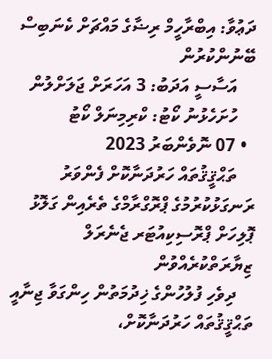ދަޢުވާ: އިބްރާހީމް ރިޟާގެ މައްޗަށް ކެނަބިސް ބޭނުންކުރުން
    އަސާސީ އަދަބު: 3 އަހަރަށް ޖަލަށްލުން
    ހުށަހެޅުނު ކޯޓު: ކްރިމިނަލް ކޯޓު
  • 07 ނޮވެންބަރު 2023
    ތަޙްޤީޤުތައް ހަރުދަނާކޮށް ފެންވަރު ރަނގަޅުކުރުމުގެ ޕްރޮގްރާމްގެ ތެރެއިން ގަލޮޅު ޕޮލިހަށް ޕްރޮސިކިއުޓަރ ޖެނެރަލް ޒިޔާރަތްކުރެއްވުން
    ދިވެހި ފުލުހުންގެ ޚިދުމަތުން ހިންގަވާ ޖިނާއީ ތަޙްޤީޤުތައް ހަރުދަނާކޮށް،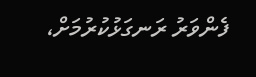ފެންވަރު ރަނގަޅުކުރުމަށް،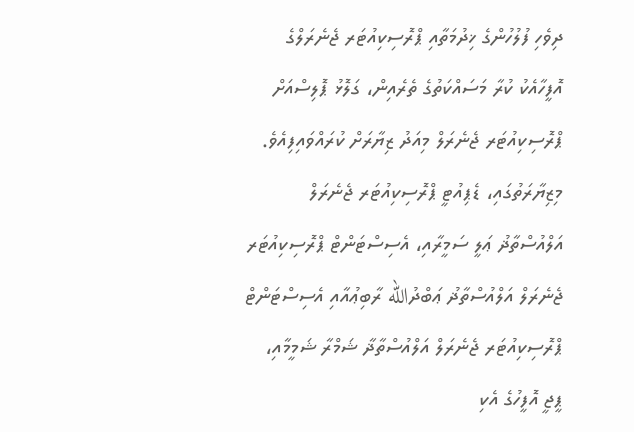ދިވެހި ފުލުހުންގެ ޚިދުމަތާއި ޕްރޮސިކިއުޓަރ ޖެނެރަލްގެ އޮފީހާއެކު ކުރާ މަސައްކަތުގެ ތެރެއިން، ގަލޮޅު ޕޮލިސްއަށް ޕްރޮސިކިއުޓަރ ޖެނެރަލް މިއަދު ޒިޔާރަށް ކުރައްވައިފިއެވެ. މިޒިޔާރަތުގައި، ޑެޕިއުޓީ ޕްރޮސިކިއުޓަރ ޖެނެރަލް އަލްއުސްތާޛު ޢަލީ ސަމީރާއި، އެސިސްޓަންޓް ޕްރޮސިކިއުޓަރ ޖެނެރަލް އަލްއުސްތާޛު ޢަބްދުالله ރާބިޢުއާއި އެސިސްޓަންޓް ޕްރޮސިކިއުޓަރ ޖެނެރަލް އަލްއުސްތާޛާ ޝަމްރާ ޝަމީމާއި، ޕީޖީ އޮފީހުގެ އެކި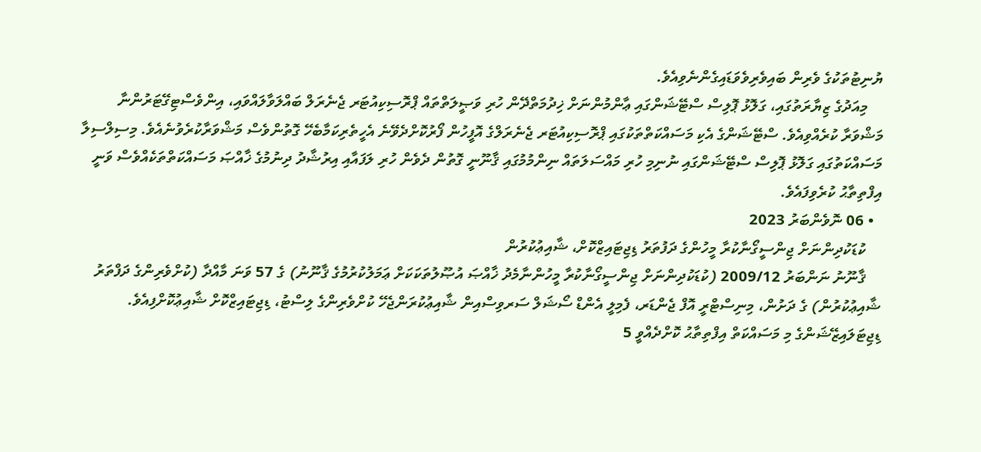ޔުނިޓުތަކުގެ ވެރިން ބައިވެރިވެވަޑައިގެންނެވިއެވެ.
    މިއަދުގެ ޒިޔާރަތުގައި، ގަލޮޅު ޕޮލިސް ސްޓޭޝަންގައި ޢާންމުންނަށް ޚިދުމަތްދޭން ހުރި ވަޞީލަތްތައް ޕްރޮސިކިއުޓަރ ޖެނެރަލް ބައްލަވާލައްވައި، އިންވެސްޓިގޭޓަރުންނާ މަޝްވަރާ ކުރެއްވިއެވެ. ސްޓޭޝަންގެ އެކި މަސައްކަތްތަކުގައި ޕްރޮސިކިއުޓަރ ޖެނެރަލްގެ އޮފީހުން ފޯރުކޮށްދެވޭނެ އެހީތެރިކަމާބެހޭ ގޮތުންވެސް މަޝްވަރާކުރެވުނެއެވެ. މިސިލްސިލާ މަސައްކަތުގައި ގަލޮޅު ޕޮލިސް ސްޓޭޝަންގައި ނުނިމި ހުރި މައްސަލަތައް ނިންމުމުގައި ޤާނޫނީ ގޮތުން ދެވެން ހުރި ލަފައާއި އިރުޝާދު ދިނުމުގެ ޚާއްޞަ މަސައްކަތްތަކެއްވެސް ވަނީ އިފްތިތާޙު ކުރެވިފައެވެ.
  • 06 ނޮވެންބަރު 2023
    ކުޑަކުދިންނަށް ޖިންސީގޯނާކުރާ މީހުންގެ ދަފުތަރު ޑިޖިޓައިޒްކޮށް، ޝާއިޢުކުރުން
    ޤާނޫނު ނަންބަރު 2009/12 (ކުޑަކުދިންނަށް ޖިންސީގޯނާކުރާ މީހުންނާމެދު ޚާއްޞަ އުޞޫލުތަކަކަށް ޢަމަލުކުރުމުގެ ޤާނޫނު) ގެ 57 ވަނަ މާއްދާ (ކުށްވެރިންގެ ދަފްތަރު ޝާއިޢުކުރުން) ގެ ދަށުން، މިނިސްޓްރީ އޮފް ޖެންޑަރ، ފެމިލީ އެންޑް ސޯޝަލް ސަރވިސްއިން ޝާއިޢުކުރަންޖެހޭ ކުށްވެރިންގެ ލިސްޓު، ޑިޖިޓައިޒްކޮށް ޝާއިޢުކޮށްފިއެވެ. ޑިޖިޓަލައިޒޭޝަންގެ މި މަސައްކަތް އިފްތިތާޙު ކޮށްދެއްވީ 5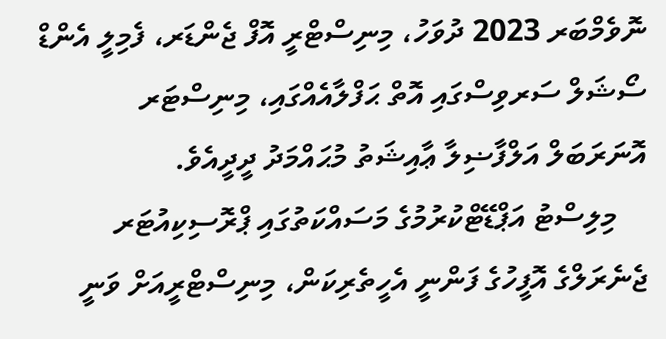ނޮވެމްބަރ 2023 ދުވަހު، މިނިސްޓްރީ އޮފް ޖެންޑަރ، ފެމިލީ އެންޑް ސޯޝަލް ސަރވިސްގައި އޮތް ޙަފްލާއެއްގައި، މިނިސްޓަރ އޮނަރަބަލް އަލްފާޟިލާ ޢާއިޝަތު މުޙައްމަދު ދީދީއެވެ.
    މިލިސްޓު އަޕްޑޭޓްކުރުމުގެ މަސައްކަތުގައި ޕްރޮސިކިއުޓަރ ޖެނެރަލްގެ އޮފީހުގެ ފަންނީ އެހީތެރިކަން، މިނިސްޓްރީއަށް ވަނީ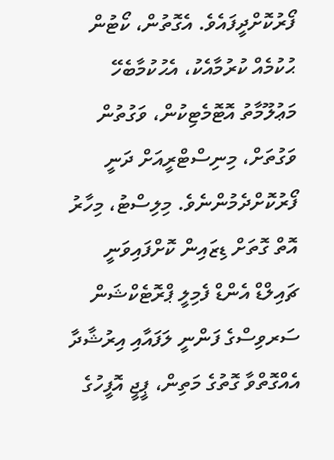ފޯރުކޮށްދީފައެވެ. އެގޮތުން، ކޯޓުން ޙުކުމެއް ކުރުމާއެކު، އެޙުކުމާބެހޭ މަޢުލޫމާތު އޮޓޮމެޓިކުން، ވަގުތުން ވަގުތަށް، މިނިސްޓްރީއަށް ދަނީ ފޯރުކޮށްދެމުންނެވެ. މިލިސްޓު، މިހާރު އޮތް ގޮތަށް ޑިޒައިން ކޮށްފައިވަނީ ޗައިލްޑް އެންޑް ފެމިލީ ޕްރޮޓެކްޝަން ސަރވިސްގެ ފަންނީ ލަފައާއި އިރުޝާދާ އެއްގޮތްވާ ގޮތުގެ މަތިން، ޕީޖީ އޮފީހުގެ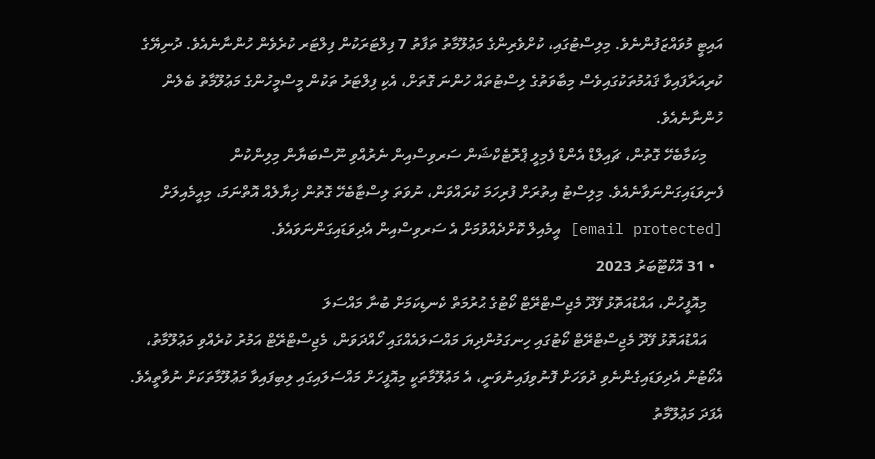އައިޓީ މުވައްޒަފުންނެވެ. މިލިސްޓުގައި، ކުށްވެރިންގެ މަޢުލޫމާތު ތަފާތު 7 ފިލްޓަރަކުން ފިލްޓަރ ކުރެވެން ހުންނާނެއެވެ. ދުނިޔޭގެ ކުރިއަރާފައިވާ ޤައުމުތަކުގައިވެސް މިބާވަތުގެ ލިސްޓުތައް ހުންނަ ގޮތަށް، އެކި ފިލްޓަރު ތަކުން މީސްމީހުންގެ މަޢުލޫމާތު ބެލެން ހުންނާނެއެވެ.
    މިކަމާބެހޭ ގޮތުން، ޗައިލްޑް އެންޑް ފެމިލީ ޕްރޮޓެކްޝަން ސަރވިސްއިން ނެރުއްވި ނޫސްބަޔާން މިލިންކުން ފެނިވަޑައިގަންނަވާނެއެވެ. މިލިސްޓު އިތުރަށް ފުރިހަމަ ކުރައްވަން، ނުވަތަ ލިސްޓާބެހޭ ގޮތުން ޚިޔާލެއް އޮތްނަމަ، މިއީމެއިލަށް  [email protected] އީމެއިލް ކޮށްދެއްވުމަށް އެ ސަރވިސްއިން އެދިވަޑައިގަންނަވައެވެ.
  • 31 އޮކްޓޫބަރު 2023
    މިއޮފީހުން، އައްޑުއަތޮޅު ފޭދޫ މެޖިސްޓްރޭޓް ކޯޓުގެ ޙުރުމަތް ކެނޑިކަމަށް ބުނާ މައްސަލަ
    އައްޑުއަތޮޅު ފޭދޫ މެޖިސްޓްރޭޓް ކޯޓުގައި ހިނގަމުންދިޔަ މައްސަލައެއްގައި ހޯއްދަވަން، މެޖިސްޓްރޭޓް އަމުރު ކުރެއްވި މަޢުލޫމާތު، އެކޯޓުން އެދިވަޑައިގެންނެވި ދުވަހަށް ފޮނުވިފައިނުވަނީ، އެ މަޢުލޫމާތަކީ މިއޮފީހަށް މައްސަލައިގައި ލިބިފައިވާ މަޢުލޫމާތަކަށް ނުވާތީއެވެ. އެފަދަ މަޢުލޫމާތު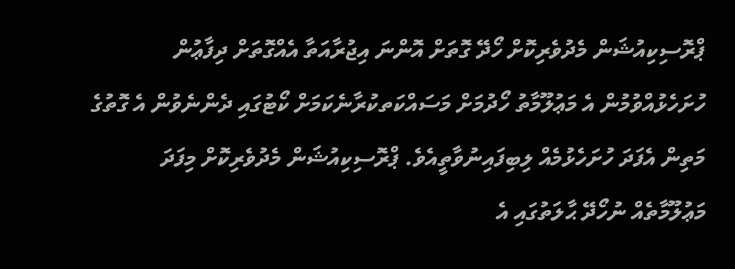ޕްރޮސިކިއުޝަން މެދުވެރިކޮށް ހޯދޭ ގޮތަށް އޮންނަ އިޖުރާއަތާ އެއްގޮތަށް ދިފާޢުން ހުށަހެޅުއްވުމުން އެ މަޢުލޫމާތު ހޯދުމަށް މަސައްކަތކުރާނެކަމަށް ކޯޓުގައި ދެންނެވުން އެ ގޮތުގެ މަތިން އެފަދަ ހުށަހެޅުމެއް ލިބިފައިނުވާތީއެވެ. ޕްރޮސިކިއުޝަން މެދުވެރިކޮށް މިފަދަ މަޢުލޫމާތެއް ނުހޯދޭ ޙާލަތުގައި އެ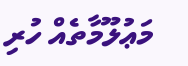މަޢުލޫމާތެއް ހުރި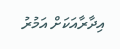އިދާރާއަކަށް އަމުރު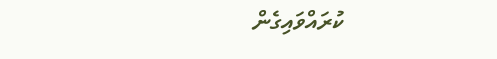ކުރައްވައިގެން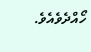ހޯއްދެވެއެވެ.